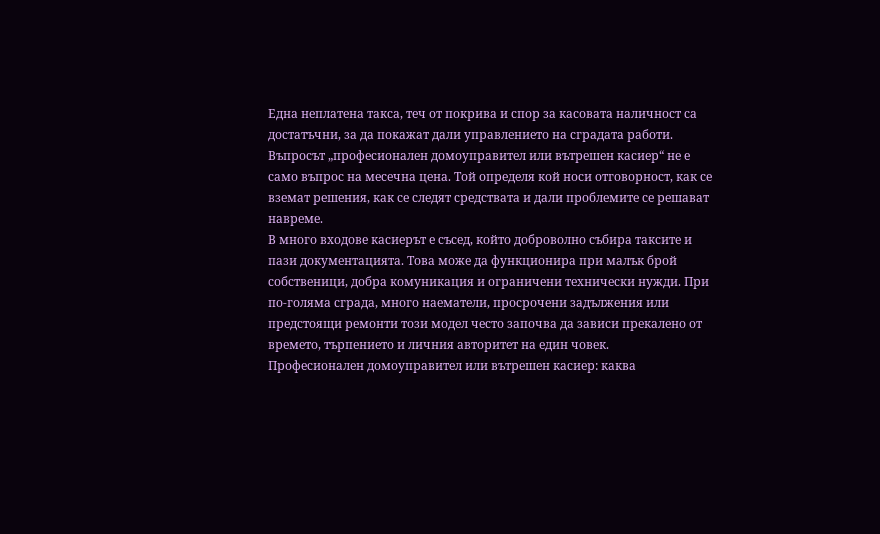Една неплатена такса, теч от покрива и спор за касовата наличност са достатъчни, за да покажат дали управлението на сградата работи. Въпросът „професионален домоуправител или вътрешен касиер“ не е само въпрос на месечна цена. Той определя кой носи отговорност, как се вземат решения, как се следят средствата и дали проблемите се решават навреме.
В много входове касиерът е съсед, който доброволно събира таксите и пази документацията. Това може да функционира при малък брой собственици, добра комуникация и ограничени технически нужди. При по-голяма сграда, много наематели, просрочени задължения или предстоящи ремонти този модел често започва да зависи прекалено от времето, търпението и личния авторитет на един човек.
Професионален домоуправител или вътрешен касиер: каква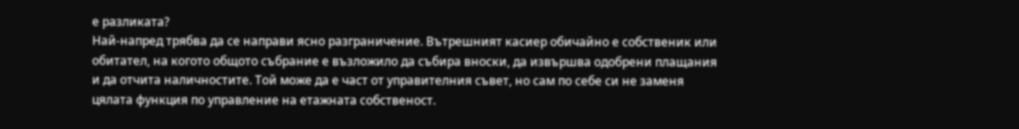е разликата?
Най-напред трябва да се направи ясно разграничение. Вътрешният касиер обичайно е собственик или обитател, на когото общото събрание е възложило да събира вноски, да извършва одобрени плащания и да отчита наличностите. Той може да е част от управителния съвет, но сам по себе си не заменя цялата функция по управление на етажната собственост.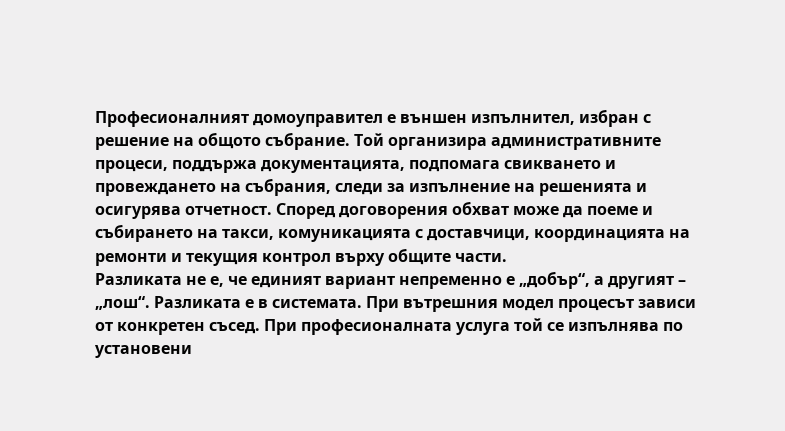Професионалният домоуправител е външен изпълнител, избран с решение на общото събрание. Той организира административните процеси, поддържа документацията, подпомага свикването и провеждането на събрания, следи за изпълнение на решенията и осигурява отчетност. Според договорения обхват може да поеме и събирането на такси, комуникацията с доставчици, координацията на ремонти и текущия контрол върху общите части.
Разликата не е, че единият вариант непременно е „добър“, а другият – „лош“. Разликата е в системата. При вътрешния модел процесът зависи от конкретен съсед. При професионалната услуга той се изпълнява по установени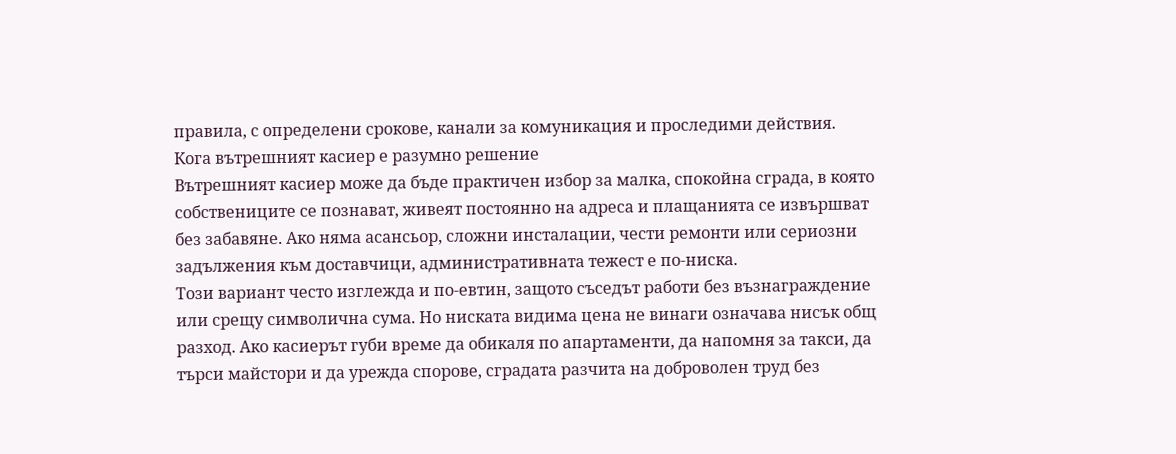правила, с определени срокове, канали за комуникация и проследими действия.
Кога вътрешният касиер е разумно решение
Вътрешният касиер може да бъде практичен избор за малка, спокойна сграда, в която собствениците се познават, живеят постоянно на адреса и плащанията се извършват без забавяне. Ако няма асансьор, сложни инсталации, чести ремонти или сериозни задължения към доставчици, административната тежест е по-ниска.
Този вариант често изглежда и по-евтин, защото съседът работи без възнаграждение или срещу символична сума. Но ниската видима цена не винаги означава нисък общ разход. Ако касиерът губи време да обикаля по апартаменти, да напомня за такси, да търси майстори и да урежда спорове, сградата разчита на доброволен труд без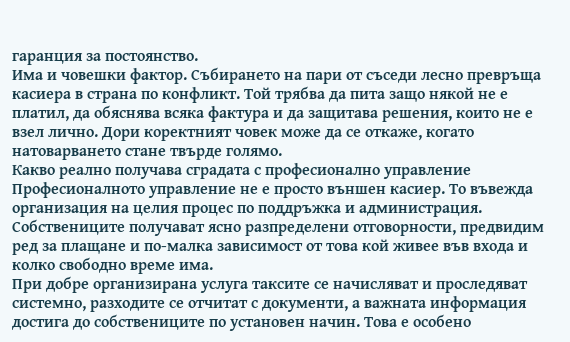гаранция за постоянство.
Има и човешки фактор. Събирането на пари от съседи лесно превръща касиера в страна по конфликт. Той трябва да пита защо някой не е платил, да обяснява всяка фактура и да защитава решения, които не е взел лично. Дори коректният човек може да се откаже, когато натоварването стане твърде голямо.
Какво реално получава сградата с професионално управление
Професионалното управление не е просто външен касиер. То въвежда организация на целия процес по поддръжка и администрация. Собствениците получават ясно разпределени отговорности, предвидим ред за плащане и по-малка зависимост от това кой живее във входа и колко свободно време има.
При добре организирана услуга таксите се начисляват и проследяват системно, разходите се отчитат с документи, а важната информация достига до собствениците по установен начин. Това е особено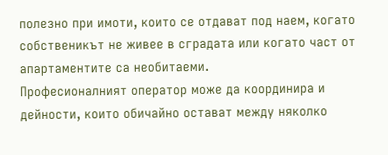полезно при имоти, които се отдават под наем, когато собственикът не живее в сградата или когато част от апартаментите са необитаеми.
Професионалният оператор може да координира и дейности, които обичайно остават между няколко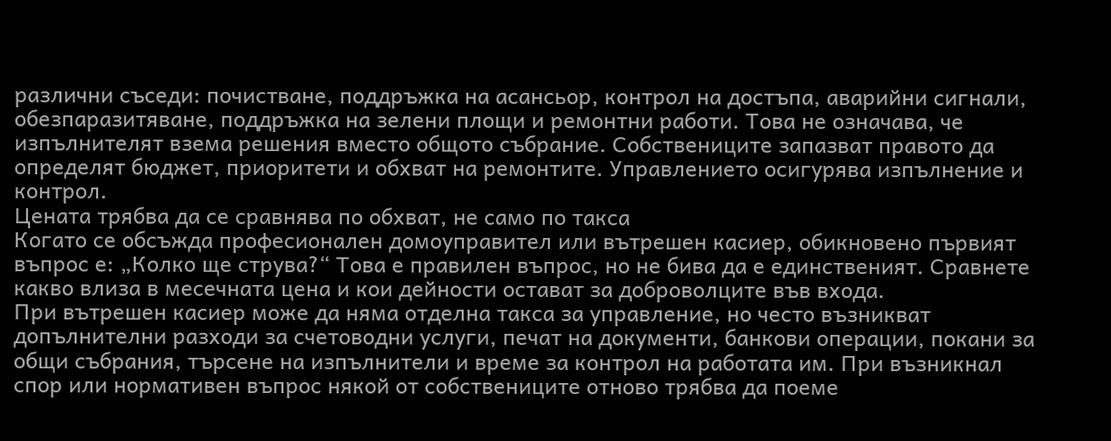различни съседи: почистване, поддръжка на асансьор, контрол на достъпа, аварийни сигнали, обезпаразитяване, поддръжка на зелени площи и ремонтни работи. Това не означава, че изпълнителят взема решения вместо общото събрание. Собствениците запазват правото да определят бюджет, приоритети и обхват на ремонтите. Управлението осигурява изпълнение и контрол.
Цената трябва да се сравнява по обхват, не само по такса
Когато се обсъжда професионален домоуправител или вътрешен касиер, обикновено първият въпрос е: „Колко ще струва?“ Това е правилен въпрос, но не бива да е единственият. Сравнете какво влиза в месечната цена и кои дейности остават за доброволците във входа.
При вътрешен касиер може да няма отделна такса за управление, но често възникват допълнителни разходи за счетоводни услуги, печат на документи, банкови операции, покани за общи събрания, търсене на изпълнители и време за контрол на работата им. При възникнал спор или нормативен въпрос някой от собствениците отново трябва да поеме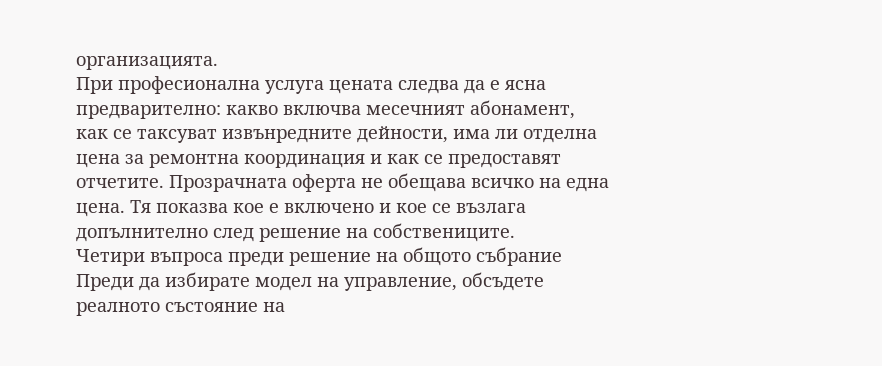организацията.
При професионална услуга цената следва да е ясна предварително: какво включва месечният абонамент, как се таксуват извънредните дейности, има ли отделна цена за ремонтна координация и как се предоставят отчетите. Прозрачната оферта не обещава всичко на една цена. Тя показва кое е включено и кое се възлага допълнително след решение на собствениците.
Четири въпроса преди решение на общото събрание
Преди да избирате модел на управление, обсъдете реалното състояние на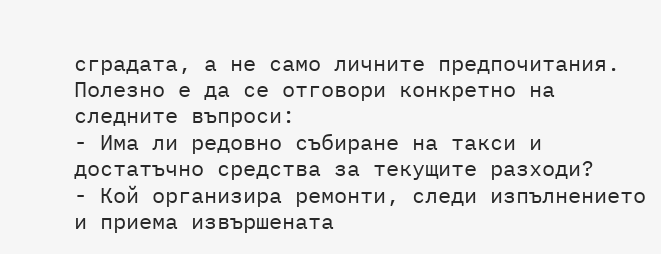сградата, а не само личните предпочитания. Полезно е да се отговори конкретно на следните въпроси:
- Има ли редовно събиране на такси и достатъчно средства за текущите разходи?
- Кой организира ремонти, следи изпълнението и приема извършената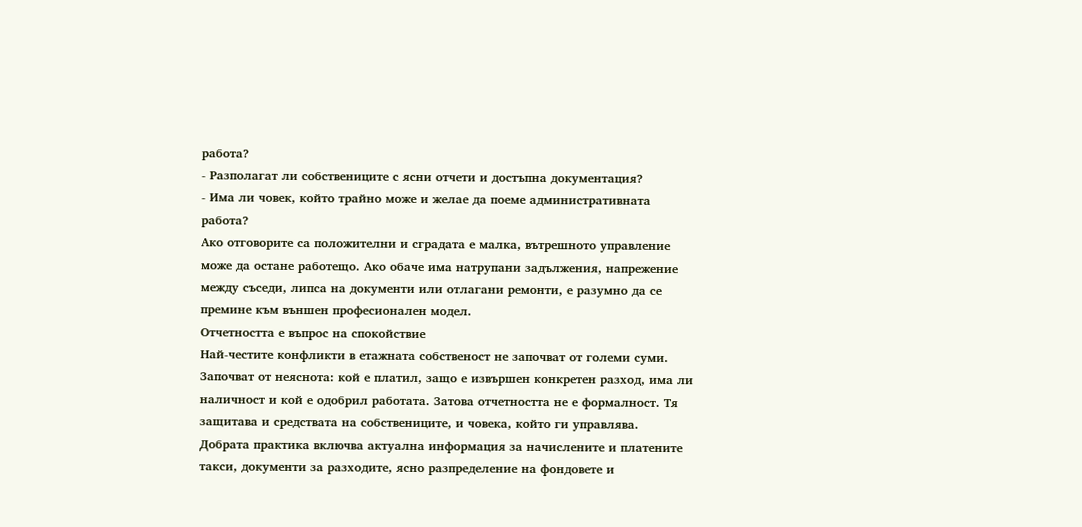работа?
- Разполагат ли собствениците с ясни отчети и достъпна документация?
- Има ли човек, който трайно може и желае да поеме административната работа?
Ако отговорите са положителни и сградата е малка, вътрешното управление може да остане работещо. Ако обаче има натрупани задължения, напрежение между съседи, липса на документи или отлагани ремонти, е разумно да се премине към външен професионален модел.
Отчетността е въпрос на спокойствие
Най-честите конфликти в етажната собственост не започват от големи суми. Започват от неяснота: кой е платил, защо е извършен конкретен разход, има ли наличност и кой е одобрил работата. Затова отчетността не е формалност. Тя защитава и средствата на собствениците, и човека, който ги управлява.
Добрата практика включва актуална информация за начислените и платените такси, документи за разходите, ясно разпределение на фондовете и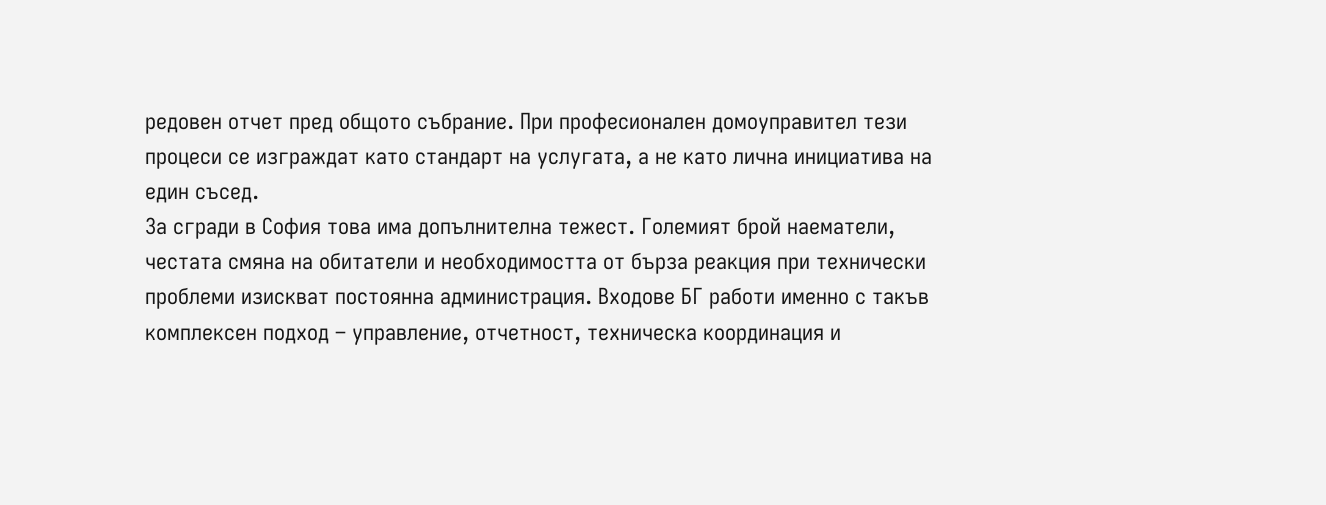редовен отчет пред общото събрание. При професионален домоуправител тези процеси се изграждат като стандарт на услугата, а не като лична инициатива на един съсед.
За сгради в София това има допълнителна тежест. Големият брой наематели, честата смяна на обитатели и необходимостта от бърза реакция при технически проблеми изискват постоянна администрация. Входове БГ работи именно с такъв комплексен подход – управление, отчетност, техническа координация и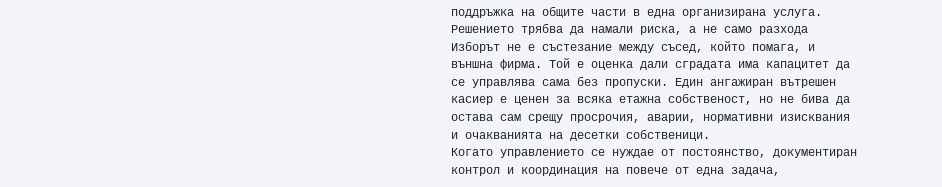поддръжка на общите части в една организирана услуга.
Решението трябва да намали риска, а не само разхода
Изборът не е състезание между съсед, който помага, и външна фирма. Той е оценка дали сградата има капацитет да се управлява сама без пропуски. Един ангажиран вътрешен касиер е ценен за всяка етажна собственост, но не бива да остава сам срещу просрочия, аварии, нормативни изисквания и очакванията на десетки собственици.
Когато управлението се нуждае от постоянство, документиран контрол и координация на повече от една задача,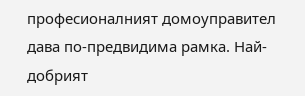професионалният домоуправител дава по-предвидима рамка. Най-добрият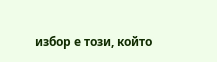избор е този, който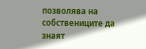позволява на собствениците да знаят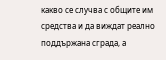какво се случва с общите им средства и да виждат реално поддържана сграда, а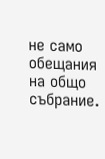не само обещания на общо събрание.